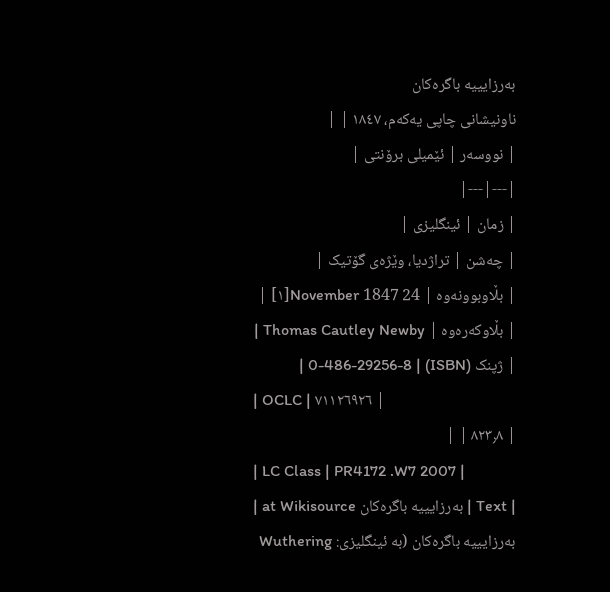بەرزایییە باگرەکان
ناونیشانی چاپی یەکەم، ١٨٤٧ | |
| نووسەر | ئێمیلی برۆنتی |
|---|---|
| زمان | ئینگلیزی |
| چەشن | تراژدیا، وێژەی گۆتیک |
| بڵاوبوونەوە | 24 November 1847[١] |
| بڵاوکەرەوە | Thomas Cautley Newby |
| ژپنک (ISBN) | 0-486-29256-8 |
| OCLC | ٧١١٢٦٩٢٦ |
| ٨٢٣٫٨ | |
| LC Class | PR4172 .W7 2007 |
| Text | بەرزایییە باگرەکان at Wikisource |
بەرزایییە باگرەکان (بە ئینگلیزی: Wuthering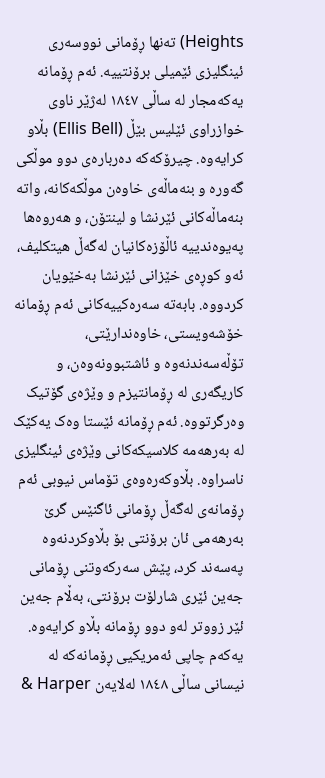Heights) تەنھا ڕۆمانی نووسەری ئینگلیزی ئێمیلی برۆنتییە. ئەم ڕۆمانە یەکەمجار لە ساڵی ١٨٤٧ لەژێر ناوی خوازراوی ئێلیس بێڵ (Ellis Bell) بڵاو کرایەوە. چیرۆکەکە دەربارەی دوو موڵکی گەورە و بنەماڵەی خاوەن موڵکەکانە، واتە بنەماڵەکانی ئێرنشا و لینتۆن، و ھەروەھا پەیوەندییە ئاڵۆزەکانیان لەگەڵ ھیتکلیف، ئەو کوڕەی خێزانی ئێرنشا بەخێویان کردووە. بابەتە سەرەکییەکانی ئەم ڕۆمانە خۆشەویستی، خاوەندارێتی، تۆڵەسەندنەوە و ئاشتبوونەوەن، و کاریگەری لە ڕۆمانتیزم و وێژەی گۆتیک وەرگرتووە. ئەم ڕۆمانە ئێستا وەک یەکێک لە بەرھەمە کلاسیکەکانی وێژەی ئینگلیزی ناسراوە. بڵاوکەرەوەی تۆماس نیوبی ئەم ڕۆمانەی لەگەڵ ڕۆمانی ئاگنێس گرێ بەرھەمی ئان برۆنتی بۆ بڵاوکردنەوە پەسەند کرد، پێش سەرکەوتنی ڕۆمانی جەین ئێری شارلۆت برۆنتی، بەڵام جەین ئێر زووتر لەو دوو ڕۆمانە بڵاو کرایەوە. یەکەم چاپی ئەمریکیی ڕۆمانەکە لە نیسانی ساڵی ١٨٤٨ لەلایەن Harper &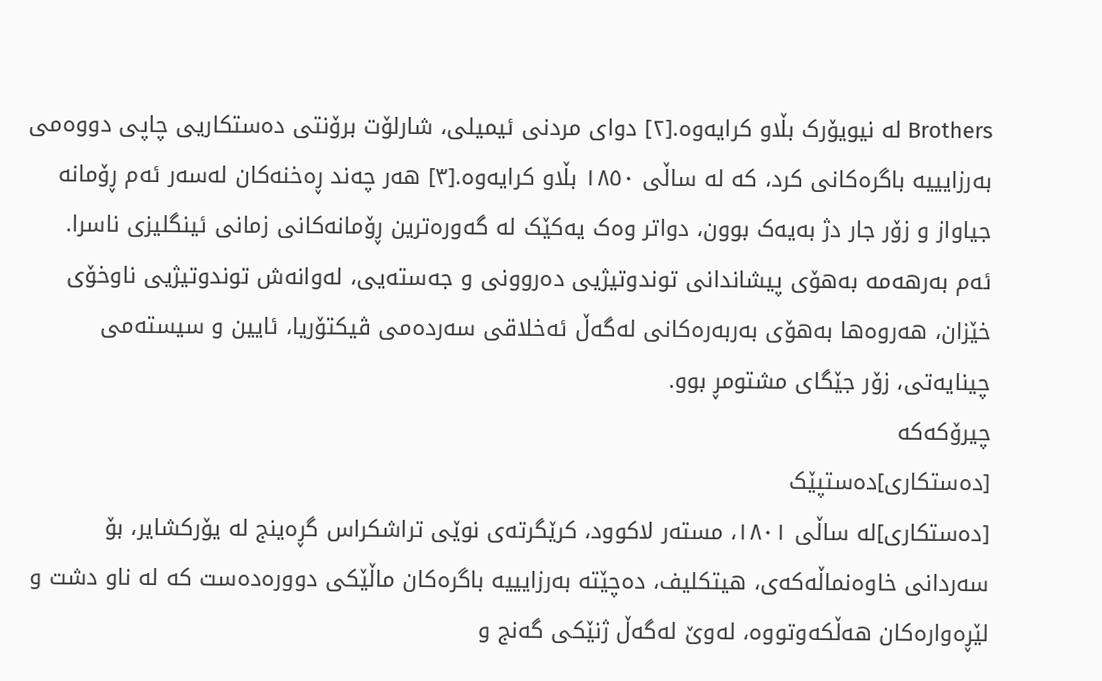Brothers لە نیویۆرک بڵاو کرایەوە.[٢] دوای مردنی ئیمیلی، شارلۆت برۆنتی دەستکاریی چاپی دووەمی بەرزایییە باگرەکانی کرد، کە لە ساڵی ١٨٥٠ بڵاو کرایەوە.[٣] ھەر چەند ڕەخنەکان لەسەر ئەم ڕۆمانە جیاواز و زۆر جار دژ بەیەک بوون، دواتر وەک یەکێک لە گەورەترین ڕۆمانەکانی زمانی ئینگلیزی ناسرا. ئەم بەرھەمە بەھۆی پیشاندانی توندوتیژیی دەروونی و جەستەیی، لەوانەش توندوتیژیی ناوخۆی خێزان، ھەروەھا بەھۆی بەربەرەکانی لەگەڵ ئەخلاقی سەردەمی ڤیکتۆریا، ئایین و سیستەمی چینایەتی، زۆر جێگای مشتومڕ بوو.
چیرۆکەکە
[دەستکاری]دەستپێک
[دەستکاری]لە ساڵی ١٨٠١، مستەر لاکوود، کرێگرتەی نوێی تراشکراس گڕەینج لە یۆرکشایر، بۆ سەردانی خاوەنماڵەکەی، ھیتکلیف، دەچێتە بەرزایییە باگرەکان ماڵێکی دوورەدەست کە لە ناو دشت و لێڕەوارەکان ھەڵکەوتووە، لەوێ لەگەڵ ژنێکی گەنج و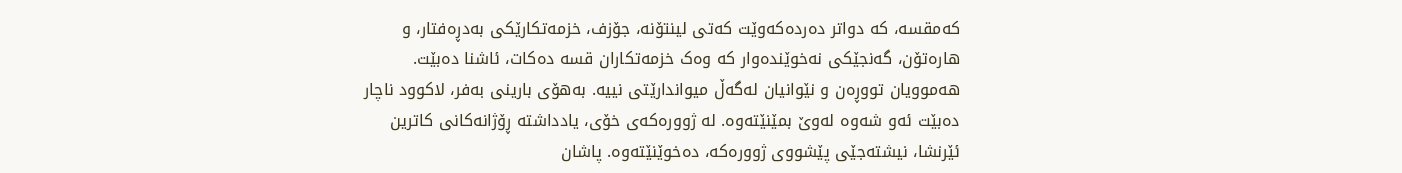کەمقسە، کە دواتر دەردەکەوێت کەتی لینتۆنە، جۆزف، خزمەتکارێکی بەدڕەفتار، و ھارەتۆن، گەنجێکی نەخوێندەوار کە وەک خزمەتکاران قسە دەکات، ئاشنا دەبێت. ھەموویان تووڕەن و نێوانیان لەگەڵ میواندارێتی نییە. بەھۆی بارینی بەفر، لاکوود ناچار دەبێت ئەو شەوە لەوێ بمێنێتەوە. لە ژوورەکەی خۆی، یادداشتە ڕۆژانەکانی کاترین ئێرنشا، نیشتەجێی پێشووی ژوورەکە، دەخوێنێتەوە. پاشان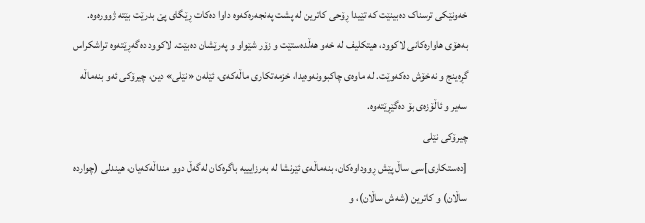خەونێکی ترسناک دەبینێت کە تێیدا ڕۆحی کاترین لە پشت پەنجەرەکەوە داوا دەکات ڕێگای پێ بدرێت بێتە ژوورەوە. بەھۆی ھاوارەکانی لاکوود، ھیتکلیف لە خەو ھەڵدەستێت و زۆر شێواو و پەرێشان دەبێت. لاکوود دەگەڕێتەوە تراشکراس گڕەینج و نەخۆش دەکەوێت. لە ماوەی چاکبوونەوەیدا، خزمەتکاری ماڵەکەی، ئێلەن «نێلی» دین، چیرۆکی ئەو بنەماڵە سەیر و ئاڵۆزەی بۆ دەگێڕێتەوە.
چیرۆکی نێلی
[دەستکاری]سی ساڵ پێش ڕووداوەکان، بنەماڵەی ئێرنشا لە بەرزایییە باگرەکان لەگەڵ دوو منداڵەکەیان، ھیندلی (چواردە ساڵان) و کاترین (شەش ساڵان)، و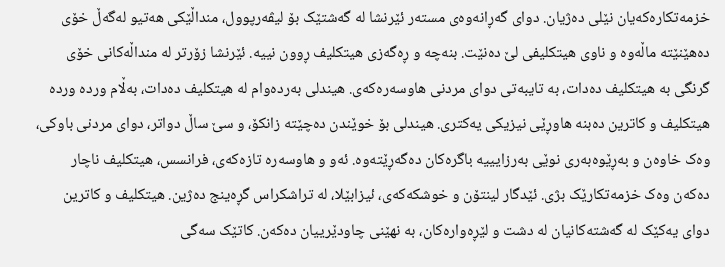خزمەتکارەکەیان نێلی دەژیان. دوای گەڕانەوەی مستەر ئێرنشا لە گەشتێک بۆ لیڤەرپوول، منداڵێکی ھەتیو لەگەڵ خۆی دەھێنێتە ماڵەوە و ناوی ھیتکلیفی لێ دەنێت. بنەچە و ڕەگەزی ھیتکلیف ڕوون نییە. ئێرنشا زۆرتر لە منداڵەکانی خۆی گرنگی بە ھیتکلیف دەدات، بە تایبەتی دوای مردنی ھاوسەرەکەی. ھیندلی بەردەوام لە ھیتکلیف دەدات، بەڵام وردە وردە ھیتکلیف و کاترین دەبنە ھاوڕێی نیزیکی یەکتری. ھیندلی بۆ خوێندن دەچێتە زانکۆ، و سێ ساڵ دواتر، دوای مردنی باوکی، وەک خاوەن و بەڕێوەبەری نوێی بەرزایییە باگرەکان دەگەڕێتەوە. ئەو و ھاوسەرە تازەکەی، فرانسس، ھیتکلیف ناچار دەکەن وەک خزمەتکارێک بژی. ئێدگار لینتۆن و خوشکەکەی، ئیزابێلا، لە تراشکراس گڕەینج دەژین. ھیتکلیف و کاترین دوای یەکێک لە گەشتەکانیان لە دشت و لێڕەوارەکان، بە نھێنی چاودێرییان دەکەن. کاتێک سەگی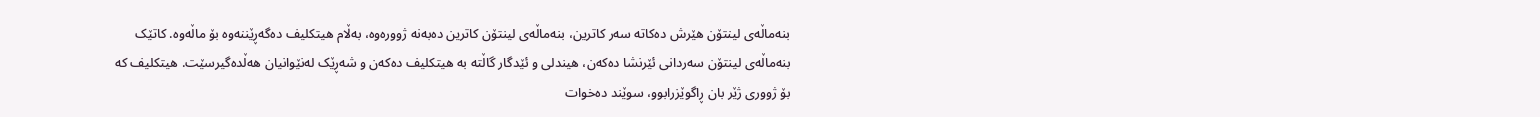بنەماڵەی لینتۆن ھێرش دەکاتە سەر کاترین، بنەماڵەی لینتۆن کاترین دەبەنە ژوورەوە، بەڵام ھیتکلیف دەگەڕێننەوە بۆ ماڵەوە. کاتێک بنەماڵەی لینتۆن سەردانی ئێرنشا دەکەن، ھیندلی و ئێدگار گاڵتە بە ھیتکلیف دەکەن و شەڕێک لەنێوانیان ھەڵدەگیرسێت. ھیتکلیف کە بۆ ژووری ژێر بان ڕاگوێزرابوو، سوێند دەخوات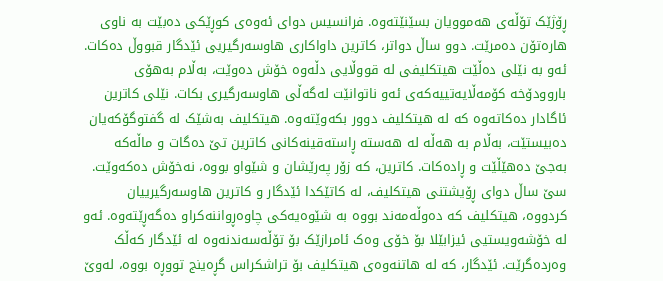ڕۆژێک تۆڵەی ھەموویان بسێنێتەوە. فرانسیس دوای ئەوەی کوڕێکی دەبێت بە ناوی ھارەتۆن دەمرێت. دوو ساڵ دواتر، کاترین داواکاری ھاوسەرگیریی ئێدگار قبووڵ دەکات. ئەو بە نێلی دەڵێت ھیتکلیفی لە قووڵایی دڵەوە خۆش دەوێت، بەڵام بەھۆی باروودۆخە کۆمەڵایەتییەکەی ئەو ناتوانێت لەگەڵی ھاوسەرگیری بکات. نێلی کاترین ئاگادار دەکاتەوە کە لە ھیتکلیف دوور بکەوێتەوە. ھیتکلیف بەشێک لە گفتوگۆکەیان دەبیستێت، بەڵام بە ھەڵە لە ھەستە ڕاستەقینەکانی کاترین تێ دەگات و ماڵەکە بەجێ دەھێڵێت و ڕادەکات. کاترین، کە زۆر پەرێشان و شێواو بووە، نەخۆش دەکەوێت. سێ ساڵ دوای ڕۆیشتنی ھیتکلیف، لە کاتێکدا ئێدگار و کاترین ھاوسەرگیرییان کردووە، ھیتکلیف کە دەوڵەمەند بووە بە شێوەیەکی چاوەڕواننەکراو دەگەڕێتەوە. ئەو لە خۆشەویستیی ئیزابێلا بۆ خۆی وەک ئامرازێک بۆ تۆڵەسەندنەوە لە ئێدگار کەڵک وەردەگرێت. ئێدگار، کە لە ھاتنەوەی ھیتکلیف بۆ تراشکراس گڕەینج تووڕە بووە، لەوێ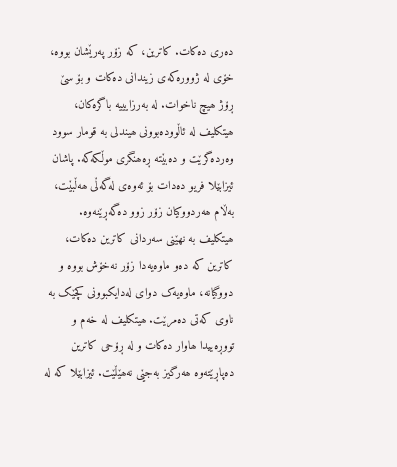دەری دەکات. کاترین، کە زۆر پەرێشان بووە، خۆی لە ژوورەکەی زیندانی دەکات و بۆ سێ ڕۆژ ھیچ ناخوات. لە بەرزایییە باگرەکان، ھیتکلیف لە ئاڵوودەبوونی ھیندلی بە قومار سوود وەردەگرێت و دەبێتە ڕەھنگری موڵکەکە. پاشان ئیزابێلا فریو دەدات بۆ ئەوەی لەگەڵی ھەڵبێت، بەڵام ھەردووکیان زۆر زوو دەگەڕێنەوە. ھیتکلیف بە نھێنی سەردانی کاترین دەکات، کاترین کە دەو ماوەیەدا زۆر نەخۆش بووە و دووگیانە، ماوەیەک دوای لەدایکبوونی کچێک بە ناوی کەتی دەمرێت. ھیتکلیف لە خەم و تووڕەییدا ھاوار دەکات و لە ڕۆحی کاترین دەپاڕێتەوە ھەرگیز بەجێی نەھێڵێت. ئیزابێلا کە لە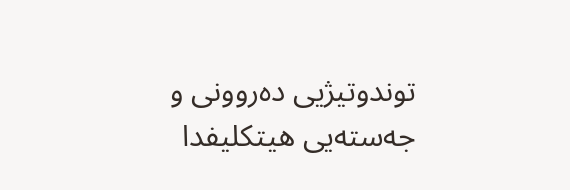توندوتیژیی دەروونی و جەستەیی ھیتکلیفدا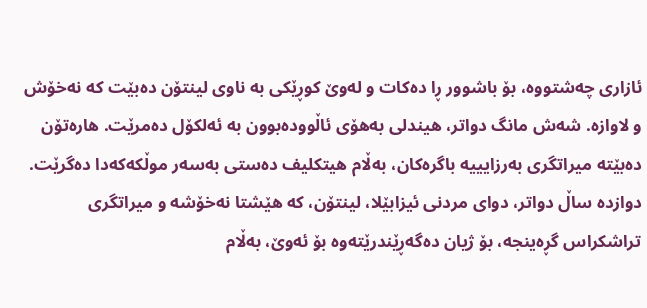ئازاری چەشتووە، بۆ باشوور ڕا دەکات و لەوێ کوڕێکی بە ناوی لینتۆن دەبێت کە نەخۆش و لاوازە. شەش مانگ دواتر، ھیندلی بەھۆی ئاڵوودەبوون بە ئەلکۆل دەمرێت. ھارەتۆن دەبێتە میراتگری بەرزایییە باگرەکان، بەڵام ھیتکلیف دەستی بەسەر موڵکەکەدا دەگرێت. دوازدە ساڵ دواتر، دوای مردنی ئیزابێلا، لینتۆن، کە ھێشتا نەخۆشە و میراتگری تراشکراس گڕەینجە، بۆ ژیان دەگەڕێندرێتەوە بۆ ئەوێ، بەڵام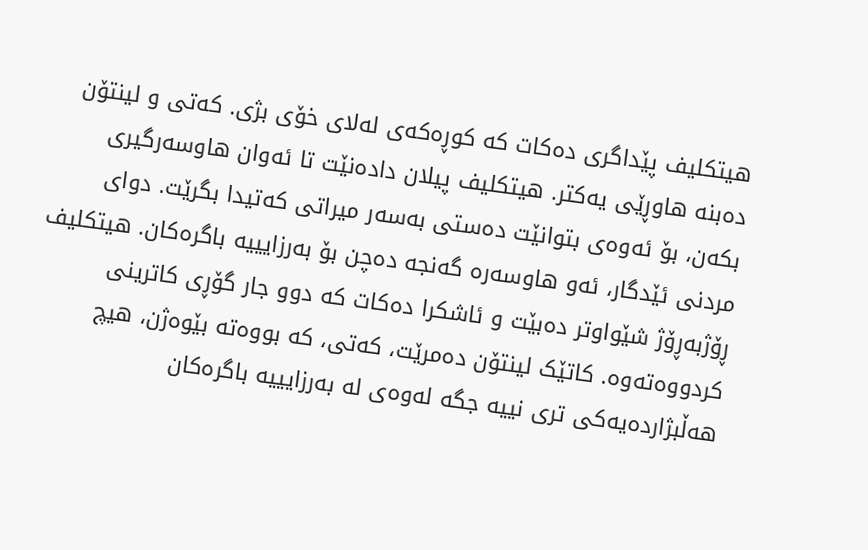ھیتکلیف پێداگری دەکات کە کوڕەکەی لەلای خۆی بژی. کەتی و لینتۆن دەبنە ھاوڕێی یەکتر. ھیتکلیف پیلان دادەنێت تا ئەوان ھاوسەرگیری بکەن، بۆ ئەوەی بتوانێت دەستی بەسەر میراتی کەتیدا بگرێت. دوای مردنی ئێدگار، ئەو ھاوسەرە گەنجە دەچن بۆ بەرزایییە باگرەکان. ھیتکلیف ڕۆژبەڕۆژ شێواوتر دەبێت و ئاشکرا دەکات کە دوو جار گۆڕی کاترینی کردووەتەوە. کاتێک لینتۆن دەمرێت، کەتی، کە بووەتە بێوەژن، ھیچ ھەڵبژاردەیەکی تری نییە جگە لەوەی لە بەرزایییە باگرەکان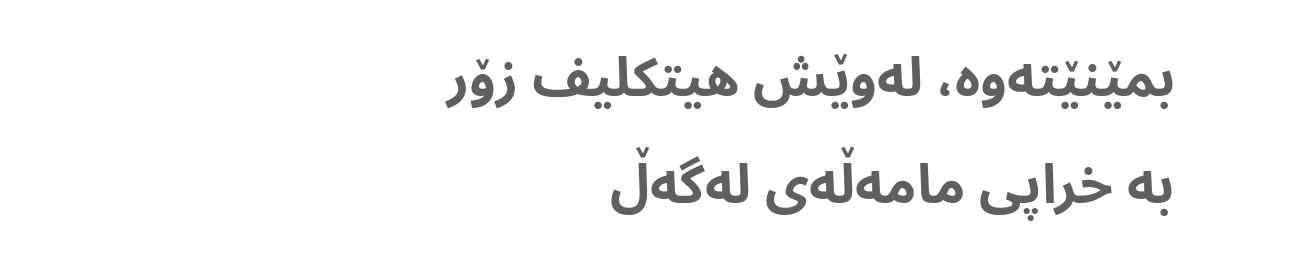بمێنێتەوە، لەوێش ھیتکلیف زۆر بە خراپی مامەڵەی لەگەڵ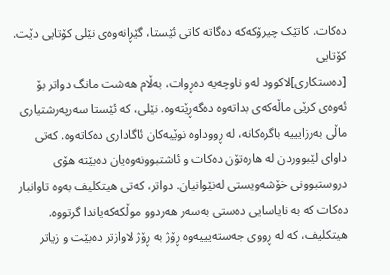دەکات. کاتێک چیرۆکەکە دەگاتە کاتی ئێستا، گێڕانەوەی نێلی کۆتایی دێت.
کۆتایی
[دەستکاری]لاکوود لەو ناوچەیە دەڕوات، بەڵام ھەشت مانگ دواتر بۆ ئەوەی کرێی ماڵەکەی بداتەوە دەگەڕێتەوە. نێلی، کە ئێستا سەرپەرشتیاری ماڵی بەرزایییە باگرەکانە، لە ڕووداوە نوێیەکان ئاگاداری دەکاتەوە. کەتی داوای لێبووردن لە ھارەتۆن دەکات و ئاشتبوونەوەیان دەبێتە ھۆی دروستبوونی خۆشەویستی لەنێوانیان. دواتر، کەتی ھیتکلیف بەوە تاوانبار دەکات کە بە نایاسایی دەستی بەسەر ھەردوو موڵکەکەیاندا گرتووە. ھیتکلیف، کە لە ڕووی جەستەیییەوە ڕۆژ بە ڕۆژ لاوازتر دەبێت و زیاتر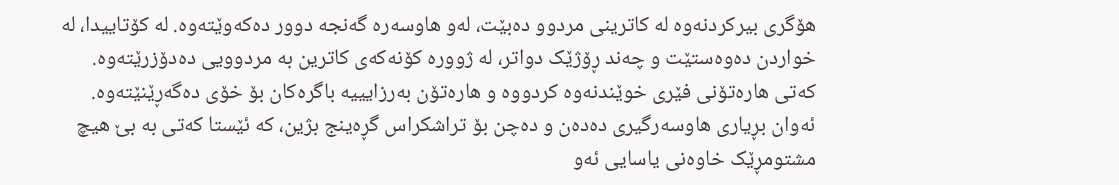ھۆگری بیرکردنەوە لە کاترینی مردوو دەبێت، لەو ھاوسەرە گەنجە دوور دەکەوێتەوە. لە کۆتاییدا، لە خواردن دەوەستێت و چەند ڕۆژێک دواتر، لە ژوورە کۆنەکەی کاترین بە مردوویی دەدۆزرێتەوە. کەتی ھارەتۆنی فێری خوێندنەوە کردووە و ھارەتۆن بەرزایییە باگرەکان بۆ خۆی دەگەڕێنێتەوە. ئەوان بڕیاری ھاوسەرگیری دەدەن و دەچن بۆ تراشکراس گڕەینج بژین، کە ئێستا کەتی بە بێ ھیچ مشتومڕێک خاوەنی یاسایی ئەو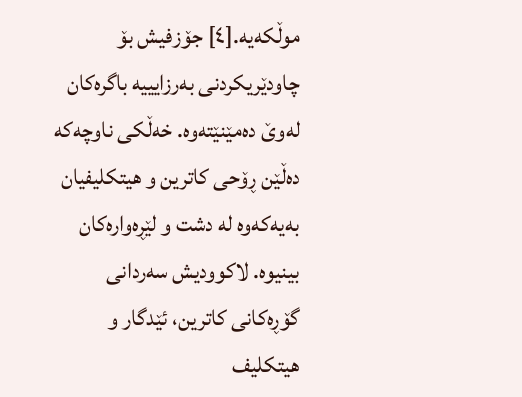موڵکەیە.[٤] جۆزفیش بۆ چاودێریکردنی بەرزایییە باگرەکان لەوێ دەمێنێتەوە. خەڵکی ناوچەکە دەڵێن ڕۆحی کاترین و ھیتکلیفیان بەیەکەوە لە دشت و لێڕەوارەکان بینیوە. لاکوودیش سەردانی گۆڕەکانی کاترین، ئێدگار و ھیتکلیف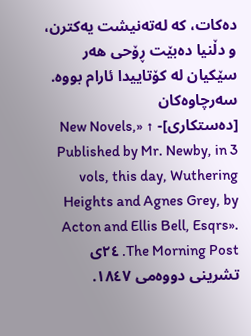دەکات، کە لەتەنیشت یەکترن، و دڵنیا دەبێت ڕۆحی ھەر سێکیان لە کۆتاییدا ئارام بووە.
سەرچاوەکان
[دەستکاری]- ↑ «New Novels, Published by Mr. Newby, in 3 vols, this day, Wuthering Heights and Agnes Grey, by Acton and Ellis Bell, Esqrs». The Morning Post. ٢٤ی تشرینی دووەمی ١٨٤٧.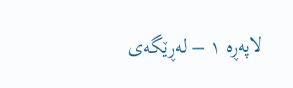لاپەڕە ١ – لەڕێگەی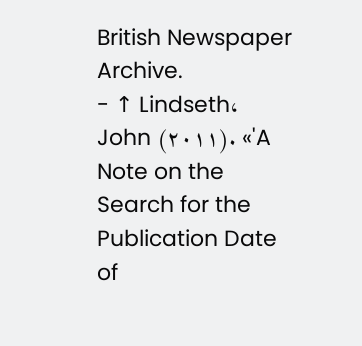British Newspaper Archive.
- ↑ Lindseth، John (٢٠١١). «'A Note on the Search for the Publication Date of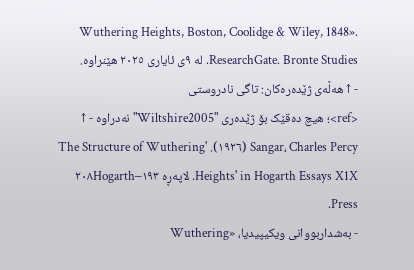Wuthering Heights, Boston, Coolidge & Wiley, 1848». ResearchGate. Bronte Studies. لە ٩ی ئایاری ٢٠٢٥ ھێنراوە.
- ↑ ھەڵەی ژێدەرەکان: تاگی نادروستی
<ref>؛ ھیچ دەقێک بۆ ژێدەری "Wiltshire2005" نەدراوە - ↑ Sangar، Charles Percy (١٩٢٦). 'The Structure of Wuthering Heights' in Hogarth Essays X1X. لاپەڕە ١٩٣–٢٠٨Hogarth Press.
- بەشداربووانی ویکیپیدیا، «Wuthering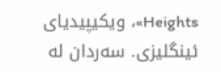Heights»، ویکیپیدیای ئینگلیزی. سەردان لە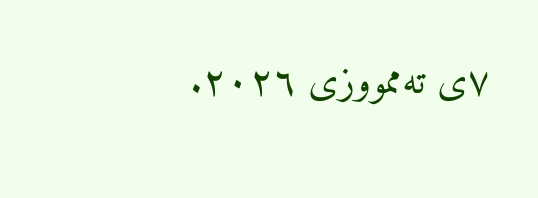٧ی تەممووزی ٢٠٢٦.